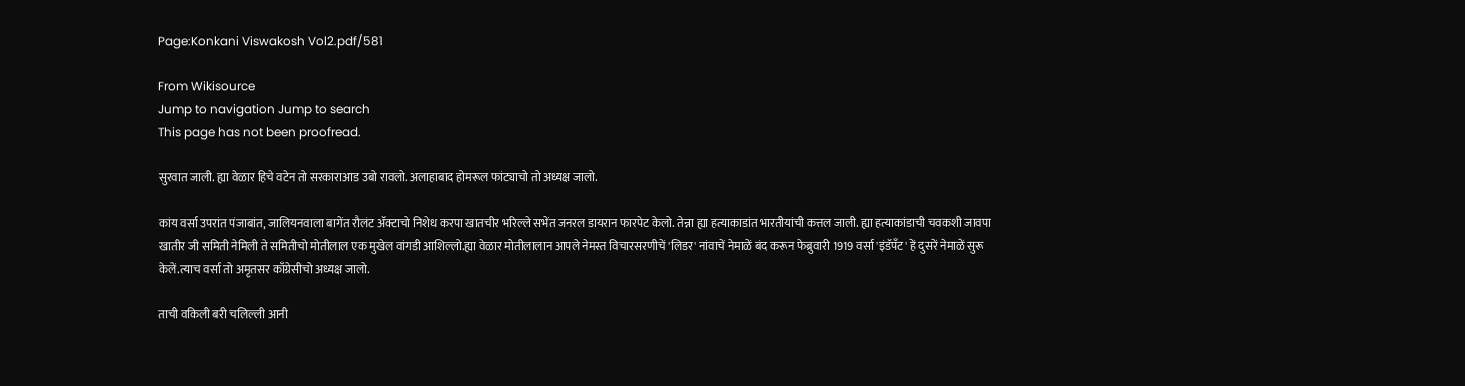Page:Konkani Viswakosh Vol2.pdf/581

From Wikisource
Jump to navigation Jump to search
This page has not been proofread.

सुरवात जाली. ह्या वेळार हिचे वटेन तो सरकाराआड उबो रावलो. अलाहाबाद होमरूल फांट्याचो तो अध्यक्ष जालो.

कांय वर्सा उपरांत पंजाबांत, जालियनवाला बागेंत रौलंट ॲक्टाचो निशेध करपा खातचीर भरिल्ले सभेंत जनरल डायरान फारपेट केलो. तेन्ना ह्या हत्याकाडांत भारतीयांची कत्तल जाली. ह्या हत्याकांडाची चवकशी जावपा खातीर जी समिती नेमिली ते समितीचो मोतीलाल एक मुखेल वांगडी आशिल्लो.ह्या वेळार मोतीलालान आपले नेमस्त विचारसरणीचें 'लिडर' नांवाचें नेमाळें बंद करून फेब्रुवारी 1919 वर्सा 'इंडॅपँट' हें दुसरें नेमाळें सुरू केलें.त्याच वर्सा तो अमृतसर काँग्रेसीचो अध्यक्ष जालो.

ताची वकिली बरी चलिल्ली आनी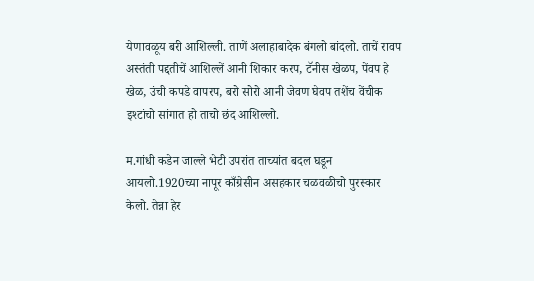येणावळूय बरी आशिल्ली. ताणें अलाहाबादेक बंगलो बांदलो. ताचें रावप अस्तंती पद्दतीचें आशिल्लें आनी शिकार करप, टॅनीस खेळप, पेंवप हे खेळ, उंची कपडे वापरप, बरो सोरो आनी जेवण घेवप तशेंच वेंचीक इश्टांचो सांगात हो ताचो छंद आशिल्लो.

म.गांधी कडेन जाल्ले भेटी उपरांत ताच्यांत बदल घडून आयलो.1920च्या नापूर काँग्रेसीन असहकार चळवळीचो पुरस्कार केलो. तेन्ना हेर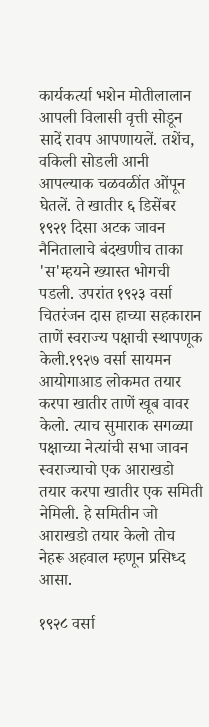कार्यकर्त्या भशेन मोतीलालान आपली विलासी वृत्ती सोडून सादें रावप आपणायलें. तशेंच, वकिली सोडली आनी आपल्याक चळवळींत ओंपून घेतलें. ते खातीर ६ डिसेंबर १९२१ दिसा अटक जावन नैनितालाचे बंदखणीच ताका 'स'म्हयने ख्यास्त भोगची पडली. उपरांत १९२३ वर्सा चितरंजन दास हाच्या सहकारान ताणें स्वराज्य पक्षाची स्थापणूक केली.१९२७ वर्सा सायमन आयोगाआड लोकमत तयार करपा खातीर ताणें खूब वावर केलो. त्याच सुमाराक सगळ्या पक्षाच्या नेत्यांची सभा जावन स्वराज्याचो एक आराखडो तयार करपा खातीर एक समिती नेमिली. हे समितीन जो आराखडो तयार केलो तोच नेहरू अहवाल म्हणून प्रसिध्द आसा.

१९२८ वर्सा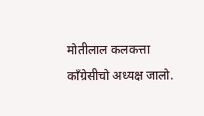मोतीलाल कलकत्ता काँग्रेसीचो अध्यक्ष जालो.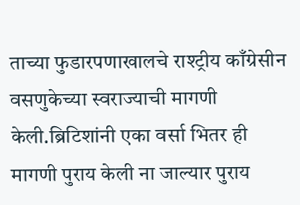ताच्या फुडारपणाखालचे राश्ट्रीय काँग्रेसीन वसणुकेच्या स्वराज्याची मागणी केली.ब्रिटिशांनी एका वर्सा भितर ही मागणी पुराय केली ना जाल्यार पुराय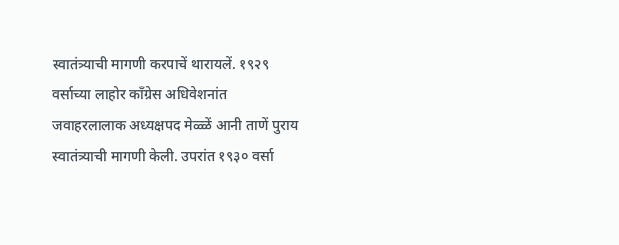स्वातंत्र्याची मागणी करपाचें थारायलें. १९२९ वर्साच्या लाहोर काँग्रेस अधिवेशनांत जवाहरलालाक अध्यक्षपद मेळ्ळें आनी ताणें पुराय स्वातंत्र्याची मागणी केली. उपरांत १९३० वर्सा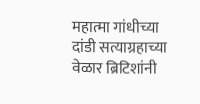महात्मा गांधीच्या दांडी सत्याग्रहाच्या वेळार ब्रिटिशांनी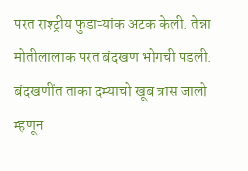परत राश्ट्रीय फुडाऱ्यांक अटक केली. तेन्ना मोतीलालाक परत बंदखण भोगची पडली. बंदखणींत ताका दम्याचो खूब त्रास जालो म्हणून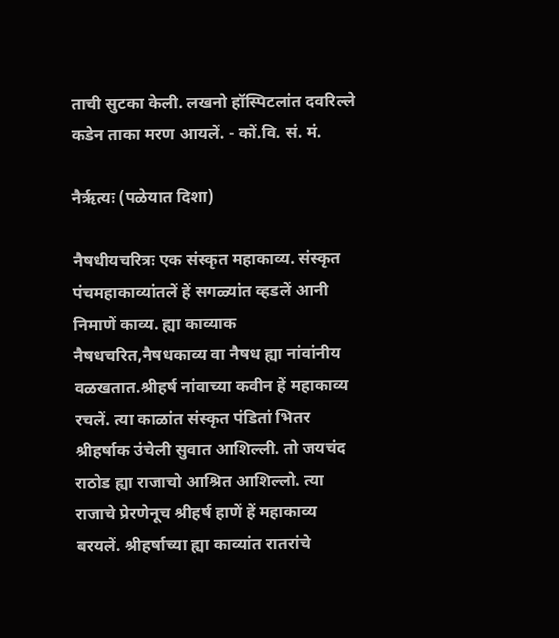ताची सुटका केली. लखनो हॉस्पिटलांत दवरिल्ले कडेन ताका मरण आयलें. - कों.वि. सं. मं.

नैर्ऋत्यः (पळेयात दिशा)

नैषधीयचरित्रः एक संस्कृत महाकाव्य. संस्कृत पंचमहाकाव्यांतलें हें सगळ्यांत व्हडलें आनी निमाणें काव्य. ह्या काव्याक नैषधचरित,नैषधकाव्य वा नैषध ह्या नांवांनीय वळखतात.श्रीहर्ष नांवाच्या कवीन हें महाकाव्य रचलें. त्या काळांत संस्कृत पंडितां भितर श्रीहर्षाक उंचेली सुवात आशिल्ली. तो जयचंद राठोड ह्या राजाचो आश्रित आशिल्लो. त्या राजाचे प्रेरणेनूच श्रीहर्ष हाणें हें महाकाव्य बरयलें. श्रीहर्षाच्या ह्या काव्यांत रातरांचे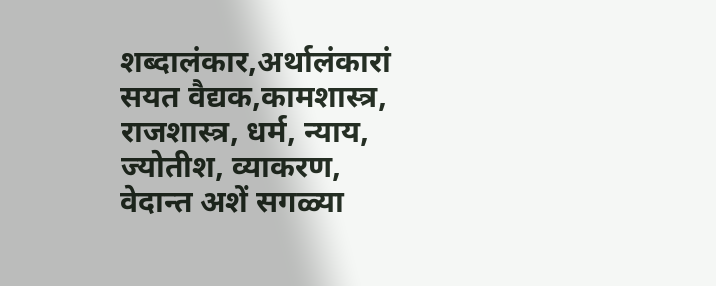शब्दालंकार,अर्थालंकारां सयत वैद्यक,कामशास्त्र, राजशास्त्र, धर्म, न्याय, ज्योतीश, व्याकरण, वेदान्त अशें सगळ्या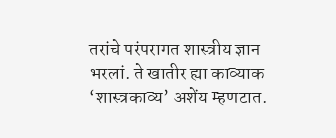तरांचे परंपरागत शास्त्रीय ज्ञान भरलां. ते खातीर ह्या काव्याक ‘शास्त्रकाव्य’ अशेंय म्हणटात.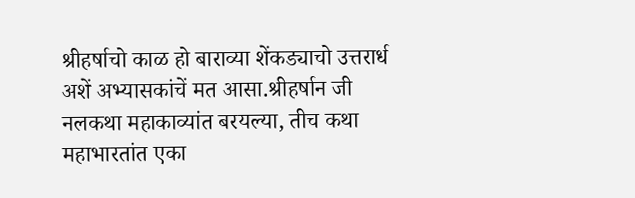श्रीहर्षाचो काळ हो बाराव्या शेंकड्याचो उत्तरार्ध अशें अभ्यासकांचें मत आसा.श्रीहर्षान जी नलकथा महाकाव्यांत बरयल्या, तीच कथा महाभारतांत एका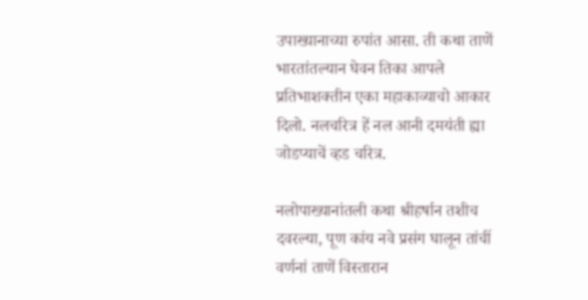उपाख्यानाच्या रुपांत आसा. ती कथा ताणें भारतांतल्यान घेवन तिका आपले प्रतिभाशक्तीन एका महाकाव्याचो आकार दिलो. नलचरित्र हें नल आनी दमयंती ह्या जोडप्याचें व्हड चरित्र.

नलोपाख्यानांतली कथा श्रीहर्षान तशीच दवरल्या, पूण कांय नवे प्रसंग घालून तांचीं वर्णनां ताणें विस्तारान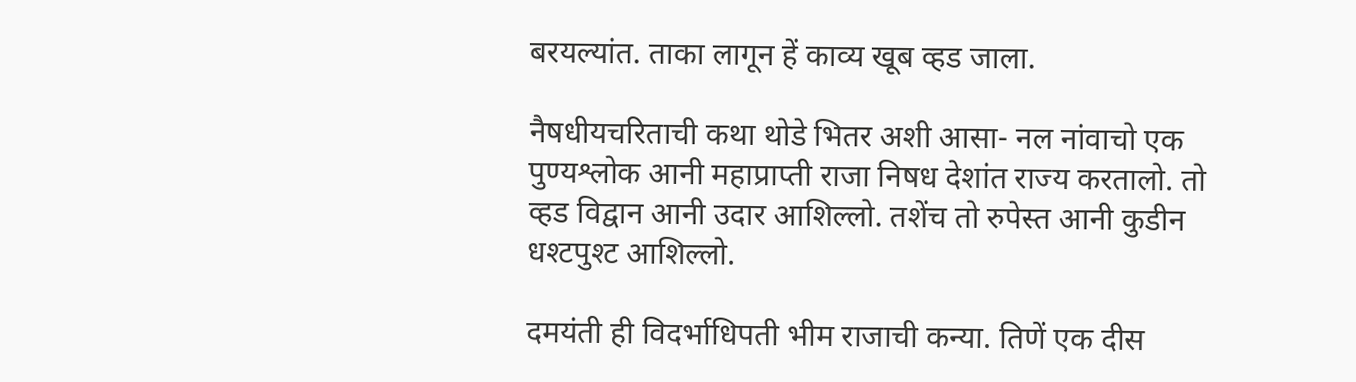बरयल्यांत. ताका लागून हें काव्य खूब व्हड जाला.

नैषधीयचरिताची कथा थोडे भितर अशी आसा- नल नांवाचो एक पुण्यश्लोक आनी महाप्राप्ती राजा निषध देशांत राज्य करतालो. तो व्हड विद्वान आनी उदार आशिल्लो. तशेंच तो रुपेस्त आनी कुडीन धश्टपुश्ट आशिल्लो.

दमयंती ही विदर्भाधिपती भीम राजाची कन्या. तिणें एक दीस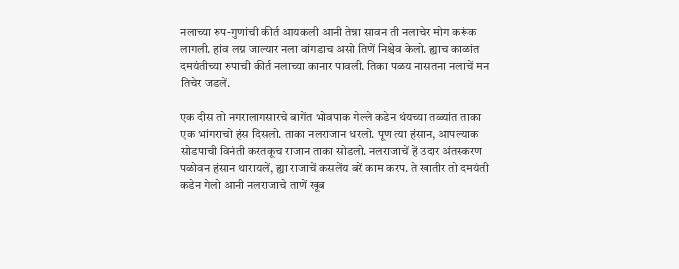नलाच्या रुप-गुणांची कीर्त आयकली आनी तेन्ना सावन ती नलाचेर मोग करूंक लागली. हांव लग्न जाल्यार नला वांगडाच असो तिणें निश्चेव केलो. ह्याच काळांत दमयंतीच्या रुपाची कीर्त नलाच्या कानार पावली. तिका पळय नासतना नलाचें मन तिचेर जडलें.

एक दीस तो नगरालागसारचे बागेंत भोवपाक गेल्ले कडेन थंयच्या तळ्यांत ताका एक भांगराचो हंस दिसलो. ताका नलराजान धरलो. पूण त्या हंसान, आपल्याक सोडपाची विनंती करतकूच राजान ताका सोडलो. नलराजाचें हें उदार अंतस्करण पळोवन हंसान थारायलें, ह्या राजाचें कसलेंय बरें काम करप. ते खातीर तो दमयंती कडेन गेलो आनी नलराजाचे ताणें खूब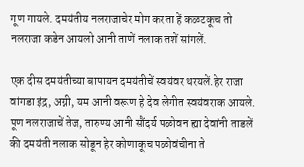गूण गायले. दमयंतीय नलराजाचेर मोग करता हें कळटकूच तो नलराजा कडेन आयलो आनी ताणें नलाक तशें सांगलें.

एक दीस दमयंतीच्या बापायन दमयंतीचें स्वयंवर थरयलें.हेर राजा वांगडा इंद्र, अग्नी, यम आनी वरूण हे देव लेगीत स्वयंवराक आयले. पूण नलराजाचें तेज, तारुण्य आनी सौंदर्य पळोवन ह्या देवांनी ताडलें की दमयंती नलाक सोडून हेर कोणाकूच पळोवंचीना ते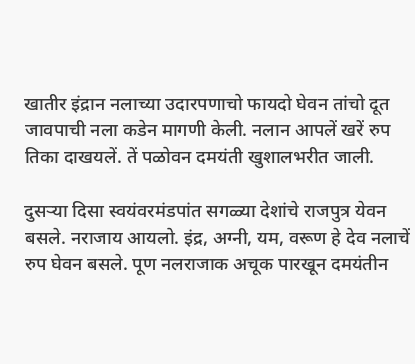खातीर इंद्रान नलाच्या उदारपणाचो फायदो घेवन तांचो दूत जावपाची नला कडेन मागणी केली. नलान आपलें खरें रुप तिका दाखयलें. तें पळोवन दमयंती खुशालभरीत जाली.

दुसऱ्या दिसा स्वयंवरमंडपांत सगळ्या देशांचे राजपुत्र येवन बसले. नराजाय आयलो. इंद्र, अग्नी, यम, वरूण हे देव नलाचें रुप घेवन बसले. पूण नलराजाक अचूक पारखून दमयंतीन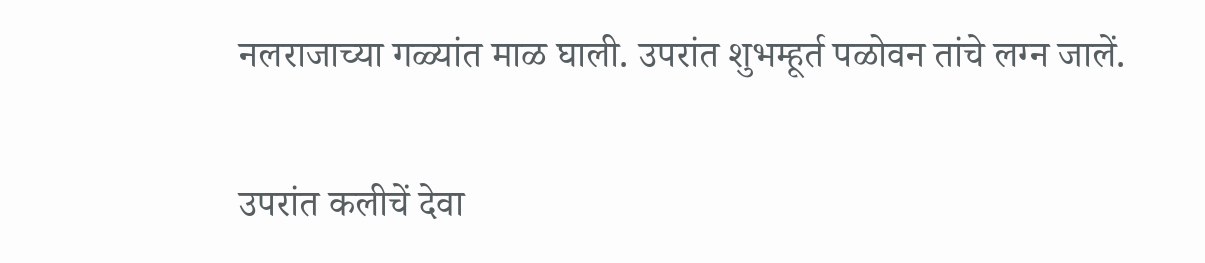नलराजाच्या गळ्यांत माळ घाली. उपरांत शुभम्हूर्त पळोवन तांचे लग्न जालें.

उपरांत कलीचें देवा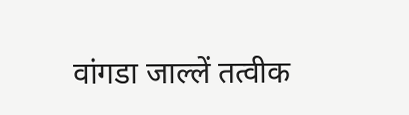वांगडा जाल्लें तत्वीक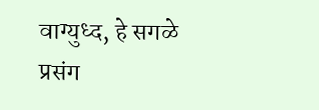वाग्युध्द, हे सगळे प्रसंग